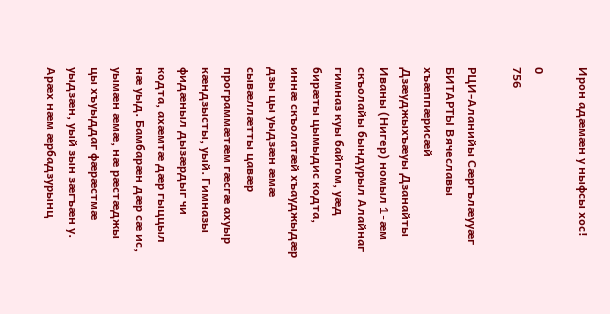Ирон адæмæн у ныфсы хос!

0
756

РЦИ-Аланийы Сæргълæууæг БИТАРТЫ Вячеславы хъæппæрисæй Дзæуджыхъæуы Дзанайты Иваны (Нигер) номыл 1-æм скъолайы бындурыл Алайнаг гимназ куы байгом, уæд бирæты цымыдис кодта, иннæ скъолатæй хъауджыдæр дзы цы уыдзæн æмæ сывæллæтты цавæр программæтæм гæсгæ ахуыр кæндзысты, уый. Гимназы фидæныл дызæрдыг чи кодта, ахæмтæ дæр гыццыл нæ уыд. Бамбарæн дæр сæ ис, уымæн æмæ, нæ рæстæджы цы хъуыддаг фæрæстмæ уыдзæн, уый зын зæгъæн у. Арæх нæм æрбадзурынц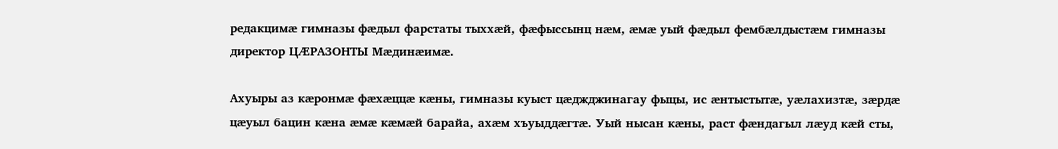редакцимæ гимназы фæдыл фарстаты тыххæй, фæфыссынц нæм, æмæ уый фæдыл фембæлдыстæм гимназы директор ЦÆРАЗОНТЫ Мæдинæимæ.

Ахуыры аз кæронмæ фæхæццæ кæны, гимназы куыст цæджджинагау фыцы, ис æнтыстытæ, уæлахизтæ, зæрдæ цæуыл бацин кæна æмæ кæмæй барайа, ахæм хъуыддæгтæ. Уый нысан кæны, раст фæндагыл лæуд кæй сты,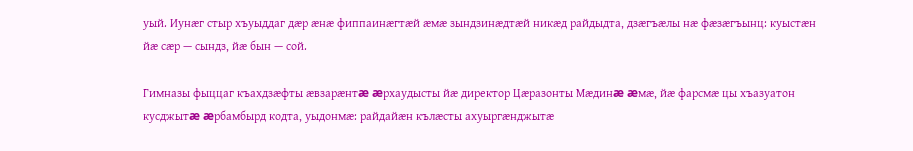уый. Иунæг стыр хъуыддаг дæр æнæ фиппаинæгтæй æмæ зындзинæдтæй никæд райдыдта, дзæгъæлы нæ фæзæгъынц: куыстæн йæ сæр — сындз, йæ бын — сой.

Гимназы фыццаг къахдзæфты æвзарæнтæ æрхаудысты йæ директор Цæразонты Мæдинæ æмæ, йæ фарсмæ цы хъазуатон кусджытæ æрбамбырд кодта, уыдонмæ: райдайæн кълæсты ахуыргæнджытæ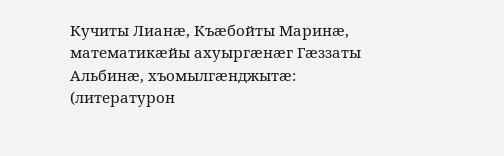Кучиты Лианæ, Къæбойты Маринæ, математикæйы ахуыргæнæг Гæззаты Альбинæ, хъомылгæнджытæ: (литературон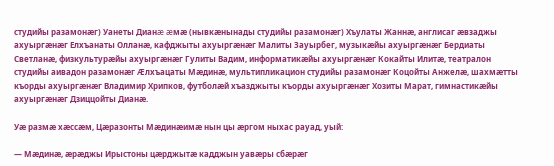студийы разамонæг) Уанеты Дианæ æмæ (нывкæнынады студийы разамонæг) Хъулаты Жаннæ, англисаг æвзаджы ахуыргæнæг Елхъанаты Олланæ, кафджыты ахуыргæнæг Малиты Зауырбег, музыкæйы ахуыргæнæг Бердиаты Светланæ, физкультурæйы ахуыргæнæг Гулиты Вадим, информатикæйы ахуыргæнæг Кокайты Илитæ, театралон студийы аивадон разамонæг Æлхъацаты Мæдинæ, мультипликацион студийы разамонæг Коцойты Анжелæ, шахмæтты къорды ахуыргæнæг Владимир Хрипков, футболæй хъазджыты къорды ахуыргæнæг Хозиты Марат, гимнастикæйы ахуыргæнæг Дзиццойты Дианæ.

Уæ размæ хæссæм, Цæразонты Мæдинæимæ нын цы æргом ныхас рауад, уый:

— Мæдинæ, æрæджы Ирыстоны цæрджытæ кадджын уавæры сбæрæг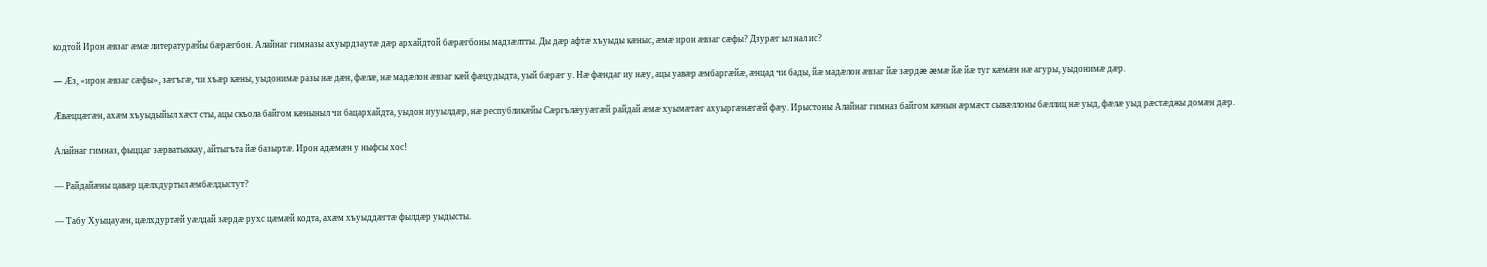кодтой Ирон æвзаг æмæ литературæйы бæрæгбон. Алайнаг гимназы ахуырдзаутæ дæр архайдтой бæрæгбоны мадзæлтты. Ды дæр афтæ хъуыды кæныс, æмæ ирон æвзаг сæфы? Дзурæг ыл нал ис?

— Æз, «ирон æвзаг сæфы», зæгъгæ, чи хъæр кæны, уыдонимæ разы нæ дæн, фæлæ, нæ мадæлон æвзаг кæй фæцудыдта, уый бæрæг у. Нæ фæндаг иу нæу, ацы уавæр æмбаргæйæ, æнцад чи бады, йæ мадæлон æвзаг йæ зæрдæ æмæ йæ йæ туг кæмæн нæ агуры, уыдонимæ дæр.

Æвæццæгæн, ахæм хъуыдыйыл хæст сты, ацы скъола байгом кæныныл чи бацархайдта, уыдон иууылдæр, нæ республикæйы Сæргълæууæгæй райдай æмæ хуымæтæг ахуыргæнæгæй фæу. Ирыстоны Алайнаг гимназ байгом кæнын æрмæст сывæллоны бæллиц нæ уыд, фæлæ уыд рæстæджы домæн дæр.

Алайнаг гимназ, фыццаг зæрватыккау, айтыгъта йæ базыртæ. Ирон адæмæн у ныфсы хос!

— Райдайæны цавæр цæлхдуртыл æмбæлдыстут?

— Табу Хуыцауæн, цæлхдуртæй уæлдай зæрдæ рухс цæмæй кодта, ахæм хъуыддæгтæ фылдæр уыдысты.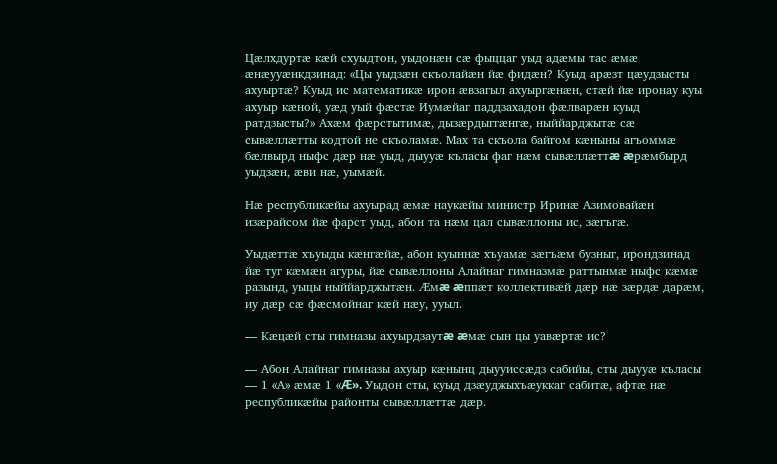Цæлхдуртæ кæй схуыдтон, уыдонæн сæ фыццаг уыд адæмы тас æмæ æнæууæнкдзинад: «Цы уыдзæн скъолайæн йæ фидæн? Куыд арæзт цæудзысты ахуыртæ? Куыд ис математикæ ирон æвзагыл ахуыргæнæн, стæй йæ иронау куы ахуыр кæной, уæд уый фæстæ Иумæйаг паддзахадон фæлварæн куыд ратдзысты?» Ахæм фæрстытимæ, дызæрдыггæнгæ, ныййарджытæ сæ сывæллæтты кодтой не скъоламæ. Мах та скъола байгом кæныны агъоммæ бæлвырд ныфс дæр нæ уыд, дыууæ къласы фаг нæм сывæллæттæ æрæмбырд уыдзæн, æви нæ, уымæй.

Нæ республикæйы ахуырад æмæ наукæйы министр Иринæ Азимовайæн изæрайсом йæ фарст уыд, абон та нæм цал сывæллоны ис, зæгъгæ.

Уыдæттæ хъуыды кæнгæйæ, абон куыннæ хъуамæ зæгъæм бузныг, ирондзинад йæ туг кæмæн агуры, йæ сывæллоны Алайнаг гимназмæ раттынмæ ныфс кæмæ разынд, уыцы ныййарджытæн. Æмæ æппæт коллективæй дæр нæ зæрдæ дарæм, иу дæр сæ фæсмойнаг кæй нæу, ууыл.

— Кæцæй сты гимназы ахуырдзаутæ æмæ сын цы уавæртæ ис?

— Абон Алайнаг гимназы ахуыр кæнынц дыууиссæдз сабийы, сты дыууæ къласы — 1 «А» æмæ 1 «Æ». Уыдон сты, куыд дзæуджыхъæуккаг сабитæ, афтæ нæ республикæйы районты сывæллæттæ дæр.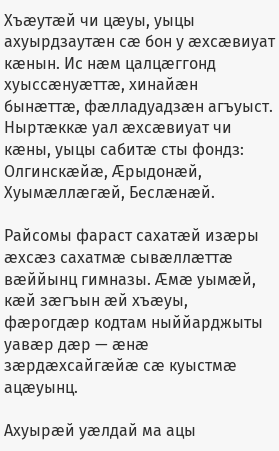Хъæутæй чи цæуы, уыцы ахуырдзаутæн сæ бон у æхсæвиуат кæнын. Ис нæм цалцæггонд хуыссæнуæттæ, хинайæн бынæттæ, фæлладуадзæн агъуыст. Ныртæккæ уал æхсæвиуат чи кæны, уыцы сабитæ сты фондз: Олгинскæйæ, Æрыдонæй, Хуымæллæгæй, Беслæнæй.

Райсомы фараст сахатæй изæры æхсæз сахатмæ сывæллæттæ вæййынц гимназы. Æмæ уымæй, кæй зæгъын æй хъæуы, фæрогдæр кодтам ныййарджыты уавæр дæр — æнæ зæрдæхсайгæйæ сæ куыстмæ ацæуынц.

Ахуырæй уæлдай ма ацы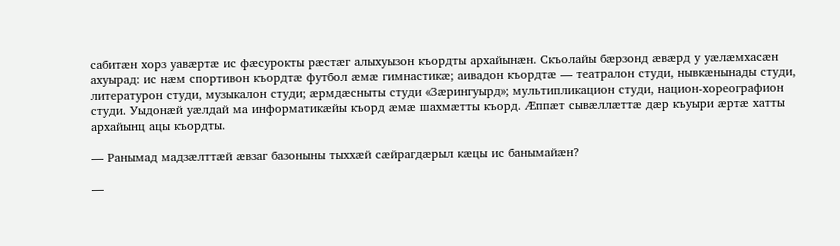сабитæн хорз уавæртæ ис фæсурокты рæстæг алыхуызон къордты архайынæн. Скъолайы бæрзонд æвæрд у уæлæмхасæн ахуырад: ис нæм спортивон къордтæ футбол æмæ гимнастикæ; аивадон къордтæ — театралон студи, нывкæнынады студи, литературон студи, музыкалон студи; æрмдæсныты студи «Зæрингуырд»; мультипликацион студи, национ-хореографион студи. Уыдонæй уæлдай ма информатикæйы къорд æмæ шахмæтты къорд. Æппæт сывæллæттæ дæр къуыри æртæ хатты архайынц ацы къордты.

— Ранымад мадзæлттæй æвзаг базоныны тыххæй сæйрагдæрыл кæцы ис банымайæн?

—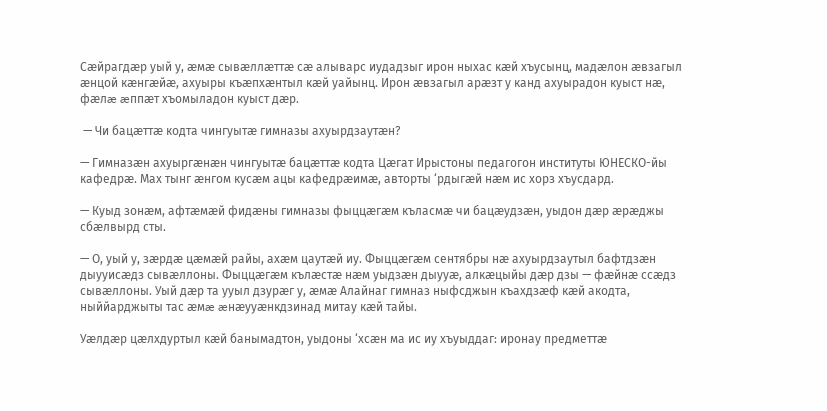Сæйрагдæр уый у, æмæ сывæллæттæ сæ алыварс иудадзыг ирон ныхас кæй хъусынц, мадæлон æвзагыл æнцой кæнгæйæ, ахуыры къæпхæнтыл кæй уайынц. Ирон æвзагыл арæзт у канд ахуырадон куыст нæ, фæлæ æппæт хъомыладон куыст дæр.

 — Чи бацæттæ кодта чингуытæ гимназы ахуырдзаутæн?

— Гимназæн ахуыргæнæн чингуытæ бацæттæ кодта Цæгат Ирыстоны педагогон институты ЮНЕСКО-йы кафедрæ. Мах тынг æнгом кусæм ацы кафедрæимæ, авторты ‘рдыгæй нæм ис хорз хъусдард.

— Куыд зонæм, афтæмæй фидæны гимназы фыццæгæм къласмæ чи бацæудзæн, уыдон дæр æрæджы сбæлвырд сты.

— О, уый у, зæрдæ цæмæй райы, ахæм цаутæй иу. Фыццæгæм сентябры нæ ахуырдзаутыл бафтдзæн дыууисæдз сывæллоны. Фыццæгæм кълæстæ нæм уыдзæн дыууæ, алкæцыйы дæр дзы — фæйнæ ссæдз сывæллоны. Уый дæр та ууыл дзурæг у, æмæ Алайнаг гимназ ныфсджын къахдзæф кæй акодта, ныййарджыты тас æмæ æнæууæнкдзинад митау кæй тайы.

Уæлдæр цæлхдуртыл кæй банымадтон, уыдоны ‘хсæн ма ис иу хъуыддаг: иронау предметтæ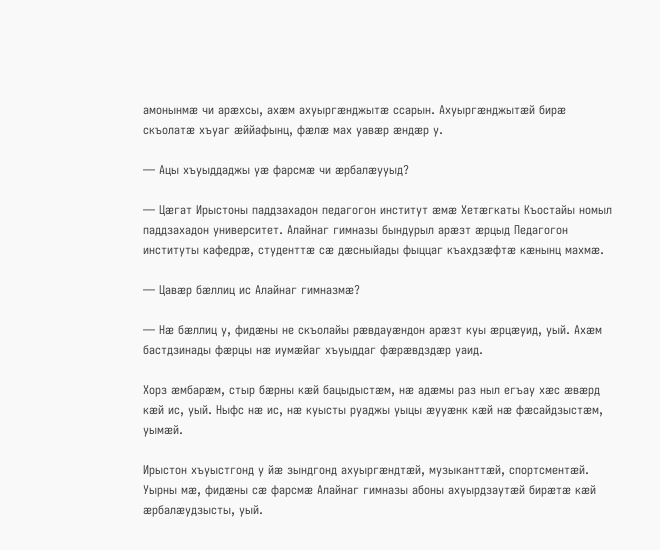амонынмæ чи арæхсы, ахæм ахуыргæнджытæ ссарын. Ахуыргæнджытæй бирæ скъолатæ хъуаг æййафынц, фæлæ мах уавæр æндæр у.

— Ацы хъуыддаджы уæ фарсмæ чи æрбалæууыд?

— Цæгат Ирыстоны паддзахадон педагогон институт æмæ Хетæгкаты Къостайы номыл паддзахадон университет. Алайнаг гимназы бындурыл арæзт æрцыд Педагогон институты кафедрæ, студенттæ сæ дæсныйады фыццаг къахдзæфтæ кæнынц махмæ.

— Цавæр бæллиц ис Алайнаг гимназмæ?

— Нæ бæллиц у, фидæны не скъолайы рæвдауæндон арæзт куы æрцæуид, уый. Ахæм бастдзинады фæрцы нæ иумæйаг хъуыддаг фæрæвдздæр уаид.

Хорз æмбарæм, стыр бæрны кæй бацыдыстæм, нæ адæмы раз ныл егъау хæс æвæрд кæй ис, уый. Ныфс нæ ис, нæ куысты руаджы уыцы æууæнк кæй нæ фæсайдзыстæм, уымæй.

Ирыстон хъуыстгонд у йæ зындгонд ахуыргæндтæй, музыканттæй, спортсментæй. Уырны мæ, фидæны сæ фарсмæ Алайнаг гимназы абоны ахуырдзаутæй бирæтæ кæй æрбалæудзысты, уый.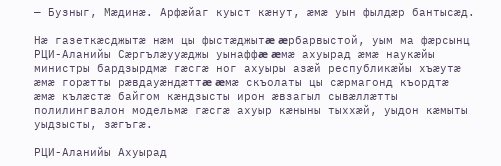— Бузныг, Мæдинæ. Арфæйаг куыст кæнут, æмæ уын фылдæр бантысæд.

Нæ газеткæсджытæ нæм цы фыстæджытæ æрбарвыстой, уым ма фæрсынц РЦИ-Аланийы Сæргълæууæджы уынаффæ æмæ ахуырад æмæ наукæйы министры бардзырдмæ гæсгæ ног ахуыры азæй республикæйы хъæутæ æмæ горæтты рæвдауæндæттæ æмæ скъолаты цы сæрмагонд къордтæ æмæ кълæстæ байгом кæндзысты ирон æвзагыл сывæллæтты полилингвалон модельмæ гæсгæ ахуыр кæныны тыххæй, уыдон кæмыты уыдзысты, зæгъгæ.

РЦИ-Аланийы Ахуырад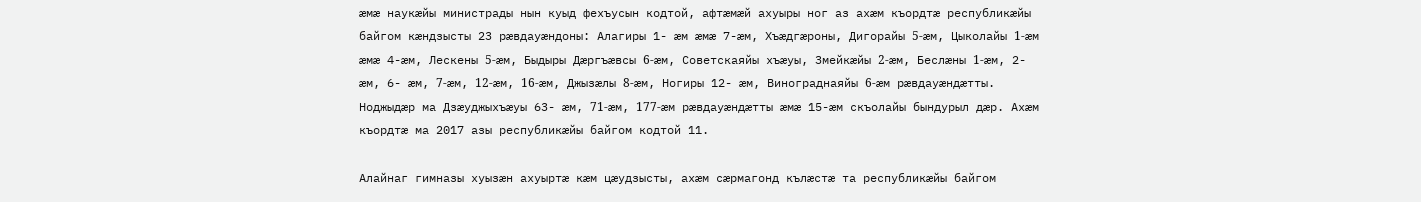æмæ наукæйы министрады нын куыд фехъусын кодтой, афтæмæй ахуыры ног аз ахæм къордтæ республикæйы байгом кæндзысты 23 рæвдауæндоны: Алагиры 1- æм æмæ 7-æм, Хъæдгæроны, Дигорайы 5-æм, Цыколайы 1-æм æмæ 4-æм, Лескены 5-æм, Быдыры Дæргъæвсы 6-æм, Советскаяйы хъæуы, Змейкæйы 2-æм, Беслæны 1-æм, 2-æм, 6- æм, 7-æм, 12-æм, 16-æм, Джызæлы 8-æм, Ногиры 12- æм, Винограднаяйы 6-æм рæвдауæндæтты. Ноджыдæр ма Дзæуджыхъæуы 63- æм, 71-æм, 177-æм рæвдауæндæтты æмæ 15-æм скъолайы бындурыл дæр. Ахæм къордтæ ма 2017 азы республикæйы байгом кодтой 11.

Алайнаг гимназы хуызæн ахуыртæ кæм цæудзысты, ахæм сæрмагонд кълæстæ та республикæйы байгом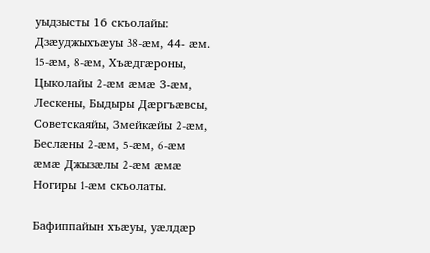уыдзысты 16 скъолайы: Дзæуджыхъæуы 38-æм, 44- æм. 15-æм, 8-æм, Хъæдгæроны, Цыколайы 2-æм æмæ 3-æм, Лескены, Быдыры Дæргъæвсы, Советскаяйы, Змейкæйы 2-æм, Беслæны 2-æм, 5-æм, 6-æм æмæ Джызæлы 2-æм æмæ Ногиры 1-æм скъолаты.

Бафиппайын хъæуы, уæлдæр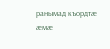ранымад къордтæ æмæ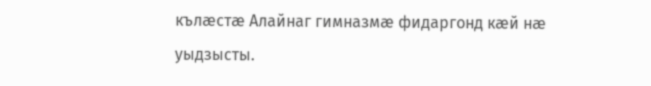кълæстæ Алайнаг гимназмæ фидаргонд кæй нæ уыдзысты.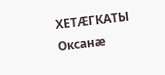ХЕТÆГКАТЫ Оксанæ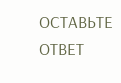ОСТАВЬТЕ ОТВЕТ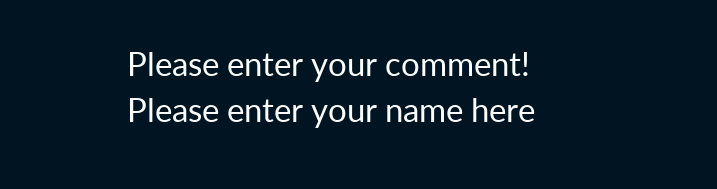Please enter your comment!
Please enter your name here